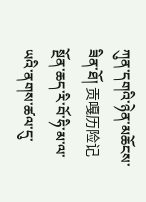ཀུན་དགའི་ཉེན་མཆོངས་ཟིན་ཐོ། 贡嘎历险记
སྔོན་ཆད་རི་བོ་ཧི་མ་ལ་ཡའི་ནགས་ཚལ་དུ་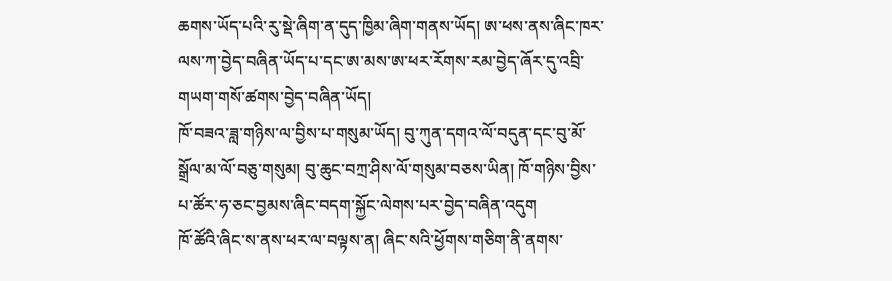ཆགས་ཡོད་པའི་རུ་སྡེ་ཞིག་ན་དུད་ཁྱིམ་ཞིག་གནས་ཡོད། ཨ་ཕས་ནས་ཞིང་ཁར་ལས་ཀ་བྱེད་བཞིན་ཡོད་པ་དང་ཨ་མས་ཨ་ཕར་རོགས་རམ་བྱེད་ཞོར་དུ་འབྲི་གཡག་གསོ་ཚགས་བྱེད་བཞིན་ཡོད།
ཁོ་བཟའ་ཟླ་གཉིས་ལ་བྱིས་པ་གསུམ་ཡོད། བུ་ཀུན་དགའ་ལོ་བདུན་དང་བུ་མོ་སྒྲོལ་མ་ལོ་བཅུ་གསུམ། བུ་ཆུང་བཀྲ་ཤིས་ལོ་གསུམ་བཅས་ཡིན། ཁོ་གཉིས་བྱིས་པ་ཚོར་ཧ་ཅང་བྱམས་ཞིང་བདག་སྐྱོང་ལེགས་པར་བྱེད་བཞིན་འདུག
ཁོ་ཚོའི་ཞིང་ས་ནས་ཕར་ལ་བལྟས་ན། ཞིང་སའི་ཕྱོགས་གཅིག་ནི་ནགས་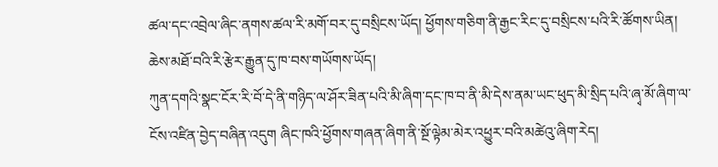ཚལ་དང་འབྲེལ་ཞིང་ནགས་ཚལ་རི་མགོ་བར་དུ་བསྲིངས་ཡོད། ཕྱོགས་གཅིག་ནི་རྒྱང་རིང་དུ་བསྲིངས་པའི་རི་ཚོགས་ཡིན། ཆེས་མཐོ་བའི་རི་རྩེར་རྒྱུན་དུ་ཁ་བས་གཡོགས་ཡོད།
ཀུན་དགའི་སྣང་ངོར་རི་བོ་དེ་ནི་གཉིད་ལ་ཤོར་ཟིན་པའི་མི་ཞིག་དང་ཁ་བ་ནི་མི་དེས་ནམ་ཡང་ཕུད་མི་སྲིད་པའི་ཞྭ་མོ་ཞིག་ལ་ངོས་འཛིན་བྱེད་བཞིན་འདུག ཞིང་ཁའི་ཕྱོགས་གཞན་ཞིག་ནི་སྔོ་ལྟེམ་མེར་འཕྱུར་བའི་མཚེའུ་ཞིག་རེད།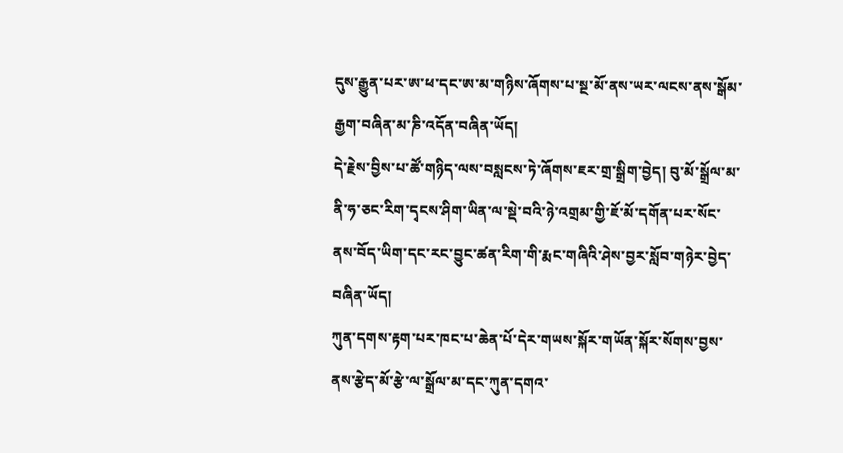དུས་རྒྱུན་པར་ཨ་ཕ་དང་ཨ་མ་གཉིས་ཞོགས་པ་སྔ་མོ་ནས་ཡར་ལངས་ནས་སྒོམ་རྒྱག་བཞིན་མ་ཎི་འདོན་བཞིན་ཡོད།
དེ་རྗེས་བྱིས་པ་ཚོ་གཉིད་ལས་བསླངས་ཏེ་ཞོགས་ཇར་གྲ་སྒྲིག་བྱེད། བུ་མོ་སྒྲོལ་མ་ནི་ཧ་ཅང་རིག་དྭངས་ཤིག་ཡིན་ལ་སྡེ་བའི་ཉེ་འགྲམ་གྱི་ཇོ་མོ་དགོན་པར་སོང་ནས་བོད་ཡིག་དང་རང་བྱུང་ཚན་རིག་གི་རྨང་གཞིའི་ཤེས་བྱར་སློབ་གཉེར་བྱེད་བཞིན་ཡོད།
ཀུན་དགས་རྟག་པར་ཁང་པ་ཆེན་པོ་དེར་གཡས་སྐོར་གཡོན་སྐོར་སོགས་བྱས་ནས་རྩེད་མོ་རྩེ་ལ་སྒྲོལ་མ་དང་ཀུན་དགའ་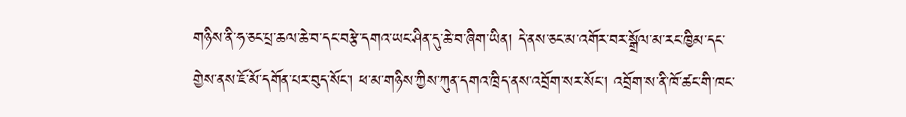གཉིས་ནི་ཧ་ཅང་པྲ་ཆལ་ཆེ་བ་དང་བརྩེ་དགའ་ཡང་ཤིན་དུ་ཆེ་བ་ཞིག་ཡིན། དེ་ནས་ཅང་མ་འགོར་བར་སྒྲོལ་མ་རང་ཁྱིམ་དང་གྱེས་ནས་ཇོ་མོ་དགོན་པར་བུད་སོང་། ཕ་མ་གཉིས་ཀྱིས་ཀུན་དགའ་ཁྲིད་ནས་འབྲོག་སར་སོང་། འབྲོག་ས་ནི་ཁོ་ཚང་གི་ཁང་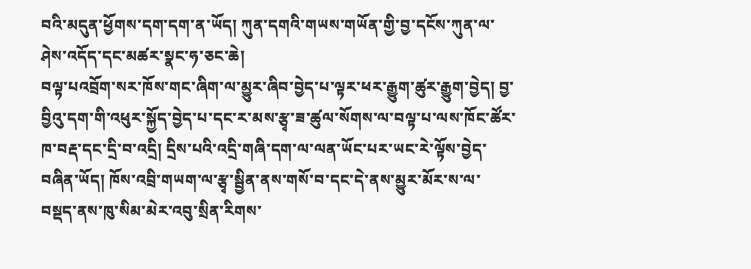བའི་མདུན་ཕྱོགས་དག་དག་ན་ཡོད། ཀུན་དགའི་གཡས་གཡོན་གྱི་བྱ་དངོས་ཀུན་ལ་ཤེས་འདོད་དང་མཚར་སྣང་ཧ་ཅང་ཆེ།
བལྟ་པའབྲོག་སར་ཁོས་གང་ཞིག་ལ་མྱུར་ཞིབ་བྱེད་པ་ལྟར་ཕར་རྒྱུག་ཚུར་རྒྱུག་བྱེད། བྱ་བྱིའུ་དག་གི་འཕུར་སྐྱོད་བྱེད་པ་དང་ར་མས་རྩྭ་ཟ་ཚུལ་སོགས་ལ་བལྟ་པ་ལས་ཁོང་ཚོར་ཁ་བརྡ་དང་དྲི་བ་འདྲི། དྲིས་པའི་འདྲི་གཞི་དག་ལ་ལན་ཡོང་པར་ཡང་རེ་ལྟོས་བྱེད་བཞིན་ཡོད། ཁོས་འབྲི་གཡག་ལ་རྩྭ་སྦྱིན་ནས་གསོ་བ་དང་དེ་ནས་མྱུར་མོར་ས་ལ་བསྡད་ནས་ཁུ་སིམ་མེར་འབུ་སྲིན་རིགས་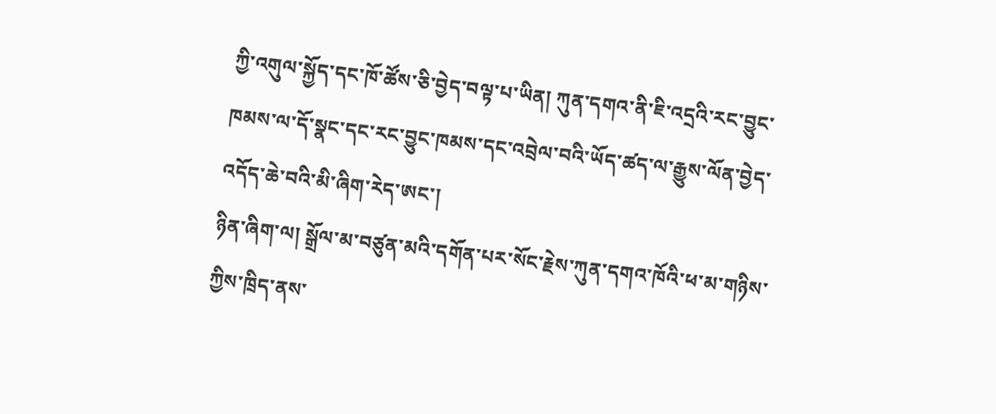ཀྱི་འགུལ་སྐྱོད་དང་ཁོ་ཚོས་ཅི་བྱེད་བལྟ་པ་ཡིན། ཀུན་དགའ་ནི་ཇི་འདྲའི་རང་བྱུང་ཁམས་ལ་དོ་སྣང་དང་རང་བྱུང་ཁམས་དང་འབྲེལ་བའི་ཡོད་ཚད་ལ་རྒྱུས་ལོན་བྱེད་འདོད་ཆེ་བའི་མི་ཞིག་རེད་ཨང་།
ཉིན་ཞིག་ལ། སྒྲོལ་མ་བཙུན་མའི་དགོན་པར་སོང་རྗེས་ཀུན་དགའ་ཁོའི་ཕ་མ་གཉིས་ཀྱིས་ཁྲིད་ནས་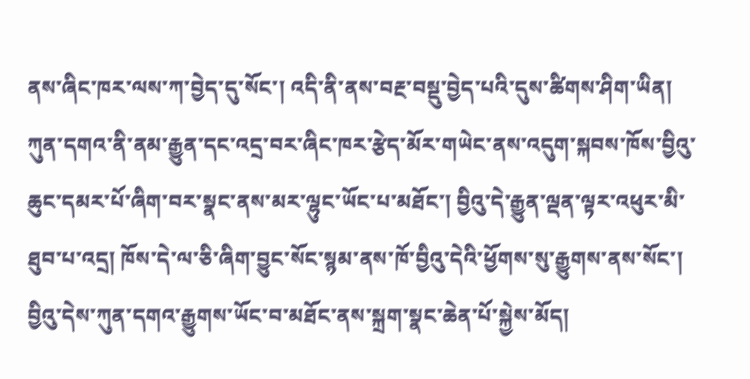ནས་ཞིང་ཁར་ལས་ཀ་བྱེད་དུ་སོང་། འདི་ནི་ནས་བརྔ་བསྡུ་བྱེད་པའི་དུས་ཚིགས་ཤིག་ཡིན།
ཀུན་དགའ་ནི་ནམ་རྒྱུན་དང་འདྲ་བར་ཞིང་ཁར་རྩེད་མོར་གཡེང་ནས་འདུག་སྐབས་ཁོས་བྱིའུ་ཆུང་དམར་པོ་ཞིག་བར་སྣང་ནས་མར་ལྷུང་ཡོང་པ་མཐོང་། བྱིའུ་དེ་རྒྱུན་ལྡན་ལྟར་འཕུར་མི་ཐུབ་པ་འདྲ། ཁོས་དེ་ལ་ཅི་ཞིག་བྱུང་སོང་སྙམ་ནས་ཁོ་བྱིའུ་དེའི་ཕྱོགས་སུ་རྒྱུགས་ནས་སོང་། བྱིའུ་དེས་ཀུན་དགའ་རྒྱུགས་ཡོང་བ་མཐོང་ནས་སྐྲག་སྣང་ཆེན་པོ་སྐྱེས་མོད།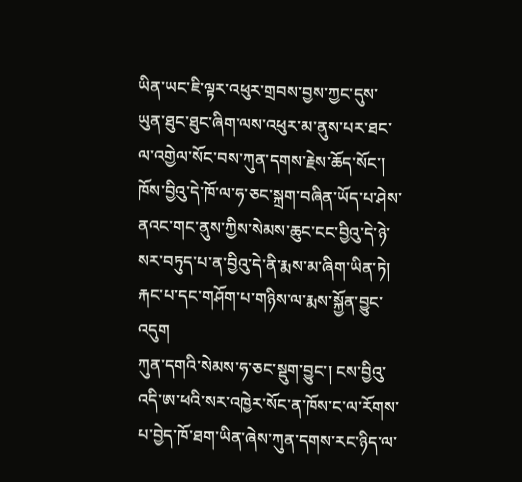ཡིན་ཡང་ཇི་ལྟར་འཕུར་གྲབས་བྱས་ཀྱང་དུས་ཡུན་ཐུང་ཐུང་ཞིག་ལས་འཕུར་མ་ནུས་པར་ཐང་ལ་འགྱེལ་སོང་བས་ཀུན་དགས་རྗེས་ཆོད་སོང་། ཁོས་བྱིའུ་དེ་ཁོ་ལ་ཧ་ཅང་སྐྲག་བཞིན་ཡོད་པ་ཤེས་ནའང་གང་ནུས་ཀྱིས་སེམས་ཆུང་ངང་བྱིའུ་དེ་ཉེ་སར་བཏུད་པ་ན་བྱིའུ་དེ་ནི་རྨས་མ་ཞིག་ཡིན་ཏེ། རྐང་པ་དང་གཤོག་པ་གཉིས་ལ་རྨས་སྐྱོན་བྱུང་འདུག
ཀུན་དགའི་སེམས་ཧ་ཅང་སྡུག་བྱུང་། ངས་བྱིའུ་འདི་ཨ་ཕའི་སར་འཁྱེར་སོང་ན་ཁོས་ང་ལ་རོགས་པ་བྱེད་ཁོ་ཐག་ཡིན་ཞེས་ཀུན་དགས་རང་ཉིད་ལ་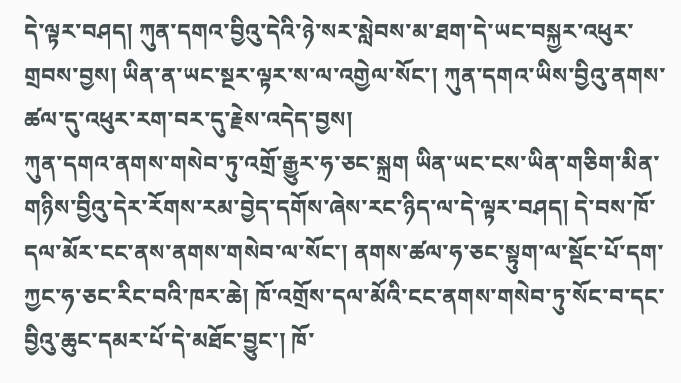དེ་ལྟར་བཤད། ཀུན་དགའ་བྱིའུ་དེའི་ཉེ་སར་སླེབས་མ་ཐག་དེ་ཡང་བསྐྱར་འཕུར་གྲབས་བྱས། ཡིན་ན་ཡང་སྔར་ལྟར་ས་ལ་འགྱེལ་སོང་། ཀུན་དགའ་ཡིས་བྱིའུ་ནགས་ཚལ་དུ་འཕུར་རག་བར་དུ་རྗེས་འདེད་བྱས།
ཀུན་དགའ་ནགས་གསེབ་ཏུ་འགྲོ་རྒྱུར་ཧ་ཅང་སྐྲག ཡིན་ཡང་ངས་ཡིན་གཅིག་མིན་གཉིས་བྱིའུ་དེར་རོགས་རམ་བྱེད་དགོས་ཞེས་རང་ཉིད་ལ་དེ་ལྟར་བཤད། དེ་བས་ཁོ་དལ་མོར་ངང་ནས་ནགས་གསེབ་ལ་སོང་། ནགས་ཚལ་ཧ་ཅང་སྟུག་ལ་སྡོང་པོ་དག་ཀྱང་ཧ་ཅང་རིང་བའི་ཁར་ཆེ། ཁོ་འགྲོས་དལ་མོའི་ངང་ནགས་གསེབ་ཏུ་སོང་བ་དང་བྱིའུ་ཆུང་དམར་པོ་དེ་མཐོང་བྱུང་། ཁོ་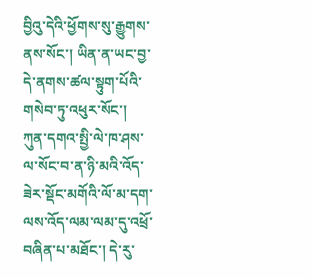བྱིའུ་དེའི་ཕྱོགས་སུ་རྒྱུགས་ནས་སོང་། ཡིན་ན་ཡང་བྱ་དེ་ནགས་ཚལ་སྟུག་པོའི་གསེབ་ཏུ་འཕུར་སོང་།
ཀུན་དགའ་སྤྱི་ལེ་ཁ་ཤས་ལ་སོང་བ་ན་ཉི་མའི་འོད་ཟེར་སྡོང་མགོའི་ལོ་མ་དག་ལས་འོད་ལམ་ལམ་དུ་འཕྲོ་བཞིན་པ་མཐོང་། དེ་རུ་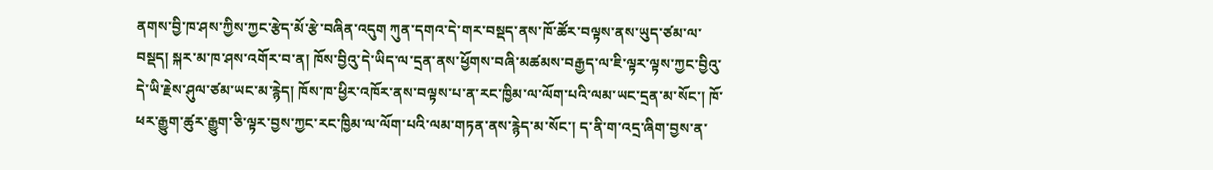ནགས་བྱི་ཁ་ཤས་ཀྱིས་ཀྱང་རྩེད་མོ་རྩེ་བཞིན་འདུག ཀུན་དགའ་དེ་གར་བསྡད་ནས་ཁོ་ཚོར་བལྟས་ནས་ཡུད་ཙམ་ལ་བསྡད། སྐར་མ་ཁ་ཤས་འགོར་བ་ན། ཁོས་བྱིའུ་དེ་ཡིད་ལ་དྲན་ནས་ཕྱོགས་བཞི་མཚམས་བརྒྱད་ལ་ཇི་ལྟར་ལྟས་ཀྱང་བྱིའུ་དེ་ཡི་རྗེས་ཤུལ་ཙམ་ཡང་མ་རྙེད། ཁོས་ཁ་ཕྱིར་འཁོར་ནས་བལྟས་པ་ན་རང་ཁྱིམ་ལ་ལོག་པའི་ལམ་ཡང་དྲན་མ་སོང་། ཁོ་ཕར་རྒྱུག་ཚུར་རྒྱུག་ཅི་ལྟར་བྱས་ཀྱང་རང་ཁྱིམ་ལ་ལོག་པའི་ལམ་གཏན་ནས་རྙེད་མ་སོང་། ད་ནི་ག་འདྲ་ཞིག་བྱས་ན་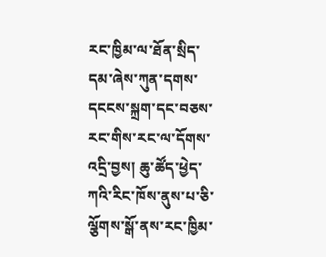རང་ཁྱིམ་ལ་ཐོན་སྲིད་དམ་ཞེས་ཀུན་དགས་དངངས་སྐྲག་དང་བཅས་རང་གིས་རང་ལ་དོགས་འདྲི་བྱས། ཆུ་ཚོད་ཕྱེད་ཀའི་རིང་ཁོས་ནུས་པ་ཅི་ལྕོགས་སྒོ་ནས་རང་ཁྱིམ་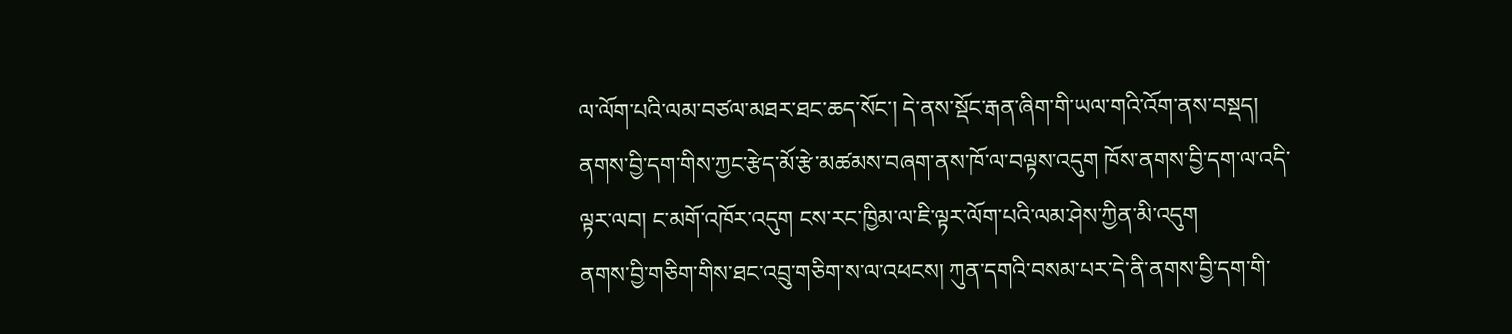ལ་ལོག་པའི་ལམ་བཙལ་མཐར་ཐང་ཆད་སོང་། དེ་ནས་སྡོང་རྒན་ཞིག་གི་ཡལ་གའི་འོག་ནས་བསྡད། ནགས་བྱི་དག་གིས་ཀྱང་རྩེད་མོ་རྩེ་མཚམས་བཞག་ནས་ཁོ་ལ་བལྟས་འདུག ཁོས་ནགས་བྱི་དག་ལ་འདི་ལྟར་ལབ། ང་མགོ་འཁོར་འདུག ངས་རང་ཁྱིམ་ལ་ཇི་ལྟར་ལོག་པའི་ལམ་ཤེས་ཀྱིན་མི་འདུག
ནགས་བྱི་གཅིག་གིས་ཐང་འབྲུ་གཅིག་ས་ལ་འཕངས། ཀུན་དགའི་བསམ་པར་དེ་ནི་ནགས་བྱི་དག་གི་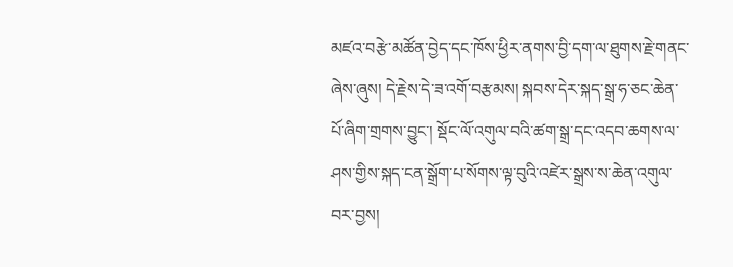མཛའ་བརྩེ་མཚོན་བྱེད་དང་ཁོས་ཕྱིར་ནགས་བྱི་དག་ལ་ཐུགས་རྗེ་གནང་ཞེས་ཞུས། དེ་རྗེས་དེ་ཟ་འགོ་བརྩམས། སྐབས་དེར་སྐད་སྒྲ་ཧ་ཅང་ཆེན་པོ་ཞིག་གྲགས་བྱུང་། སྡོང་ལོ་འགུལ་བའི་ཚག་སྒྲ་དང་འདབ་ཆགས་ལ་ཤས་གྱིས་སྐད་ངན་སྒྲོག་པ་སོགས་ལྟ་བུའི་འཛེར་སྒྲས་ས་ཆེན་འགུལ་བར་བྱས།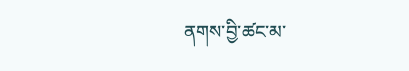ནགས་བྱི་ཚང་མ་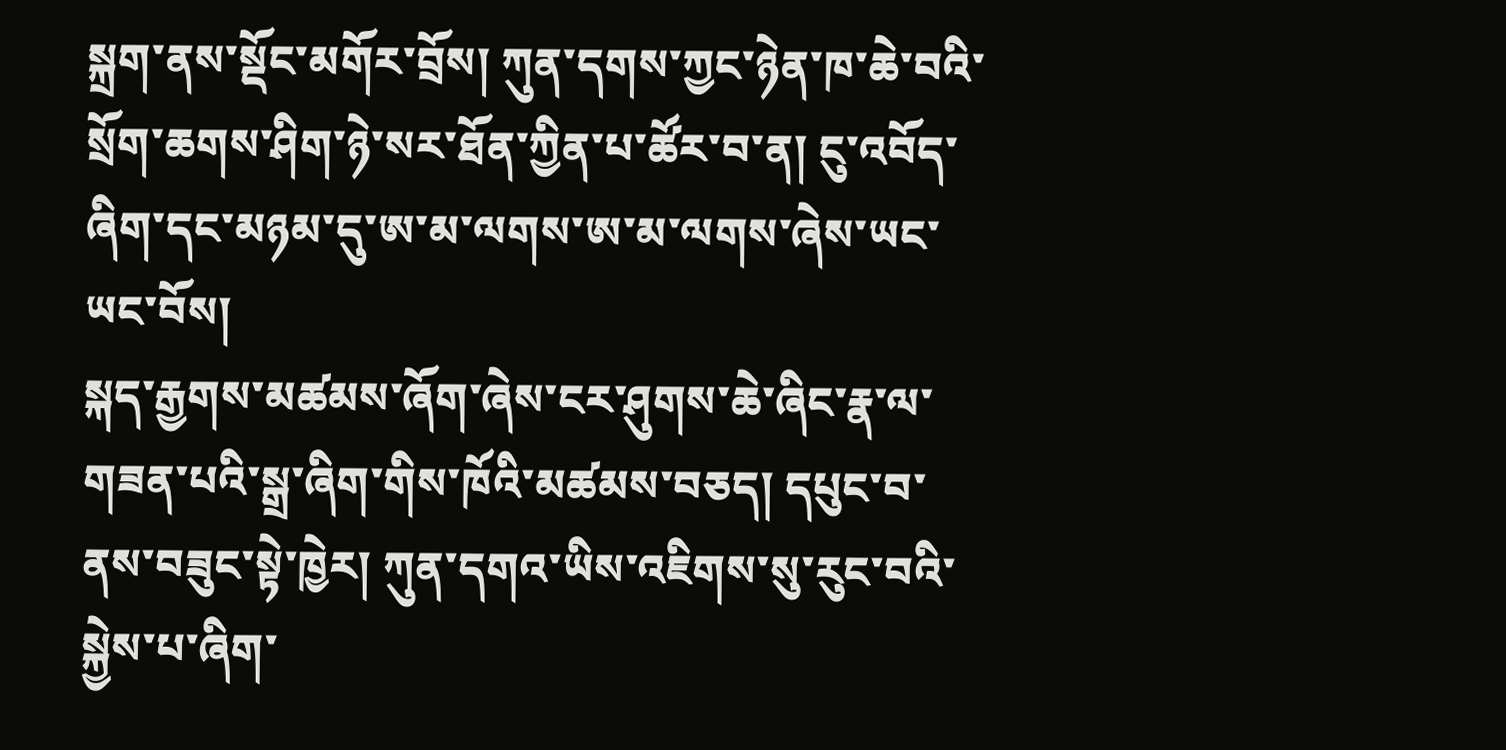སྐྲག་ནས་སྡོང་མགོར་བྲོས། ཀུན་དགས་ཀྱང་ཉེན་ཁ་ཆེ་བའི་སྲོག་ཆགས་ཤིག་ཉེ་སར་ཐོན་ཀྱིན་པ་ཚོར་བ་ན། ངུ་འབོད་ཞིག་དང་མཉམ་དུ་ཨ་མ་ལགས་ཨ་མ་ལགས་ཞེས་ཡང་ཡང་བོས།
སྐད་རྒྱགས་མཚམས་ཞོག་ཞེས་ངར་ཤུགས་ཆེ་ཞིང་རྣ་ལ་གཟན་པའི་སྒྲ་ཞིག་གིས་ཁོའི་མཚམས་བཅད། དཔུང་བ་ནས་བཟུང་སྟེ་ཁྱེར། ཀུན་དགའ་ཡིས་འཇིགས་སུ་རུང་བའི་སྐྱེས་པ་ཞིག་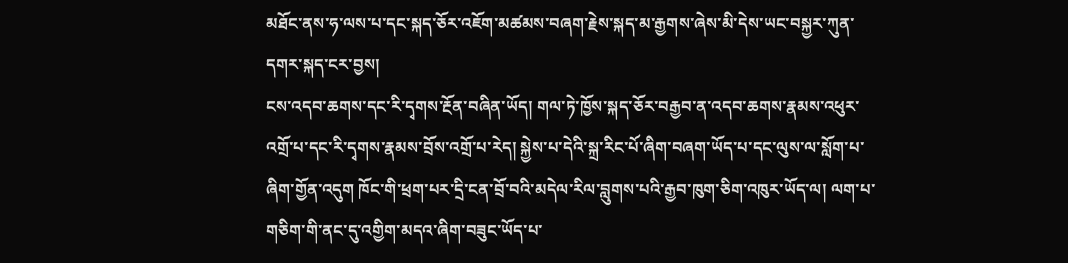མཐོང་ནས་ཧ་ལས་པ་དང་སྐད་ཅོར་འཇོག་མཚམས་བཞག་རྗེས་སྐད་མ་རྒྱགས་ཞེས་མི་དེས་ཡང་བསྐྱར་ཀུན་དགར་སྐད་ངར་བྱས།
ངས་འདབ་ཆགས་དང་རི་དྭགས་རྔོན་བཞིན་ཡོད། གལ་ཏེ་ཁྱོས་སྐད་ཅོར་བརྒྱབ་ན་འདབ་ཆགས་རྣམས་འཕུར་འགྲོ་པ་དང་རི་དྭགས་རྣམས་བྲོས་འགྲོ་པ་རེད། སྐྱེས་པ་དེའི་སྐྲ་རིང་པོ་ཞིག་བཞག་ཡོད་པ་དང་ལུས་ལ་སློག་པ་ཞིག་གྱོན་འདུག ཁོང་གི་ཕྲག་པར་དྲི་ངན་བྲོ་བའི་མདེལ་རིལ་བླུགས་པའི་རྒྱབ་ཁུག་ཅིག་འཁུར་ཡོད་ལ། ལག་པ་གཅིག་གི་ནང་དུ་འགྱིག་མདའ་ཞིག་བཟུང་ཡོད་པ་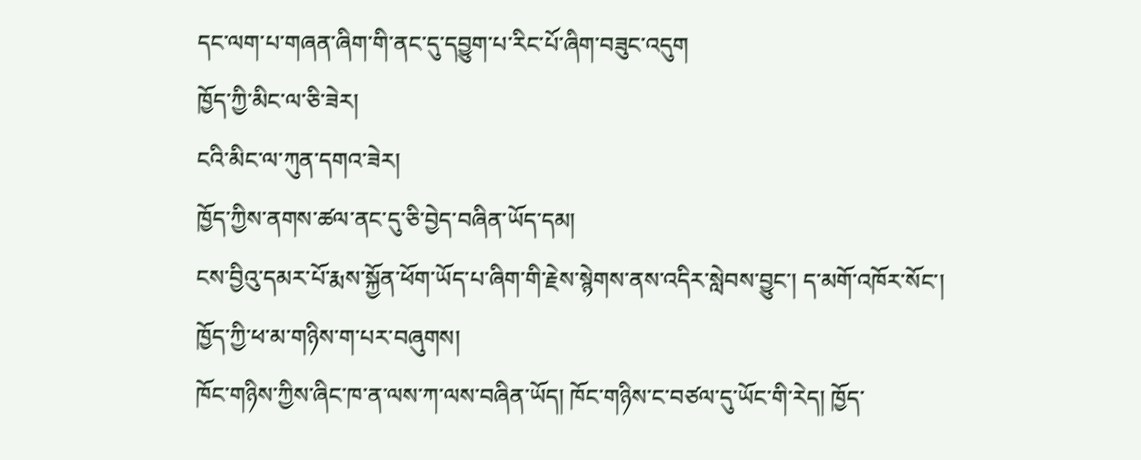དང་ལག་པ་གཞན་ཞིག་གི་ནང་དུ་དབྱུག་པ་རིང་པོ་ཞིག་བཟུང་འདུག
ཁྱོད་ཀྱི་མིང་ལ་ཅི་ཟེར།
ངའི་མིང་ལ་ཀུན་དགའ་ཟེར།
ཁྱོད་ཀྱིས་ནགས་ཚལ་ནང་དུ་ཅི་བྱེད་བཞིན་ཡོད་དམ།
ངས་བྱིའུ་དམར་པོ་རྨས་སྐྱོན་ཕོག་ཡོད་པ་ཞིག་གི་རྗེས་སྙེགས་ནས་འདིར་སླེབས་བྱུང་། ད་མགོ་འཁོར་སོང་།
ཁྱོད་ཀྱི་ཕ་མ་གཉིས་ག་པར་བཞུགས།
ཁོང་གཉིས་ཀྱིས་ཞིང་ཁ་ན་ལས་ཀ་ལས་བཞིན་ཡོད། ཁོང་གཉིས་ང་བཙལ་དུ་ཡོང་གི་རེད། ཁྱོད་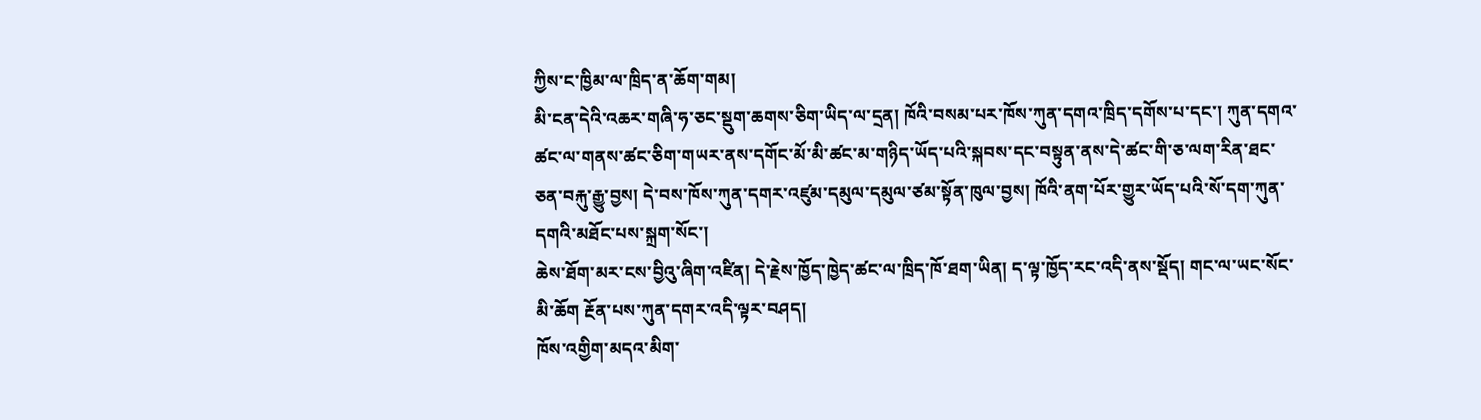ཀྱིས་ང་ཁྱིམ་ལ་ཁྲིད་ན་ཆོག་གམ།
མི་ངན་དེའི་འཆར་གཞི་ཧ་ཅང་སྡུག་ཆགས་ཅིག་ཡིད་ལ་དྲན། ཁོའི་བསམ་པར་ཁོས་ཀུན་དགའ་ཁྲིད་དགོས་པ་དང་། ཀུན་དགའ་ཚང་ལ་གནས་ཚང་ཅིག་གཡར་ནས་དགོང་མོ་མི་ཚང་མ་གཉིད་ཡོད་པའི་སྐབས་དང་བསྟུན་ནས་དེ་ཚང་གི་ཅ་ལག་རིན་ཐང་ཅན་བརྐུ་རྒྱུ་བྱས། དེ་བས་ཁོས་ཀུན་དགར་འཛུམ་དམུལ་དམུལ་ཙམ་སྟོན་ཁུལ་བྱས། ཁོའི་ནག་པོར་གྱུར་ཡོད་པའི་སོ་དག་ཀུན་དགའི་མཐོང་པས་སྐྲག་སོང་།
ཆེས་ཐོག་མར་ངས་བྱིའུ་ཞིག་འཛིན། དེ་རྗེས་ཁྱོད་ཁྱེད་ཚང་ལ་ཁྲིད་ཁོ་ཐག་ཡིན། ད་ལྟ་ཁྱོད་རང་འདི་ནས་སྡོད། གང་ལ་ཡང་སོང་མི་ཆོག རྔོན་པས་ཀུན་དགར་འདི་ལྟར་བཤད།
ཁོས་འགྱིག་མདའ་མིག་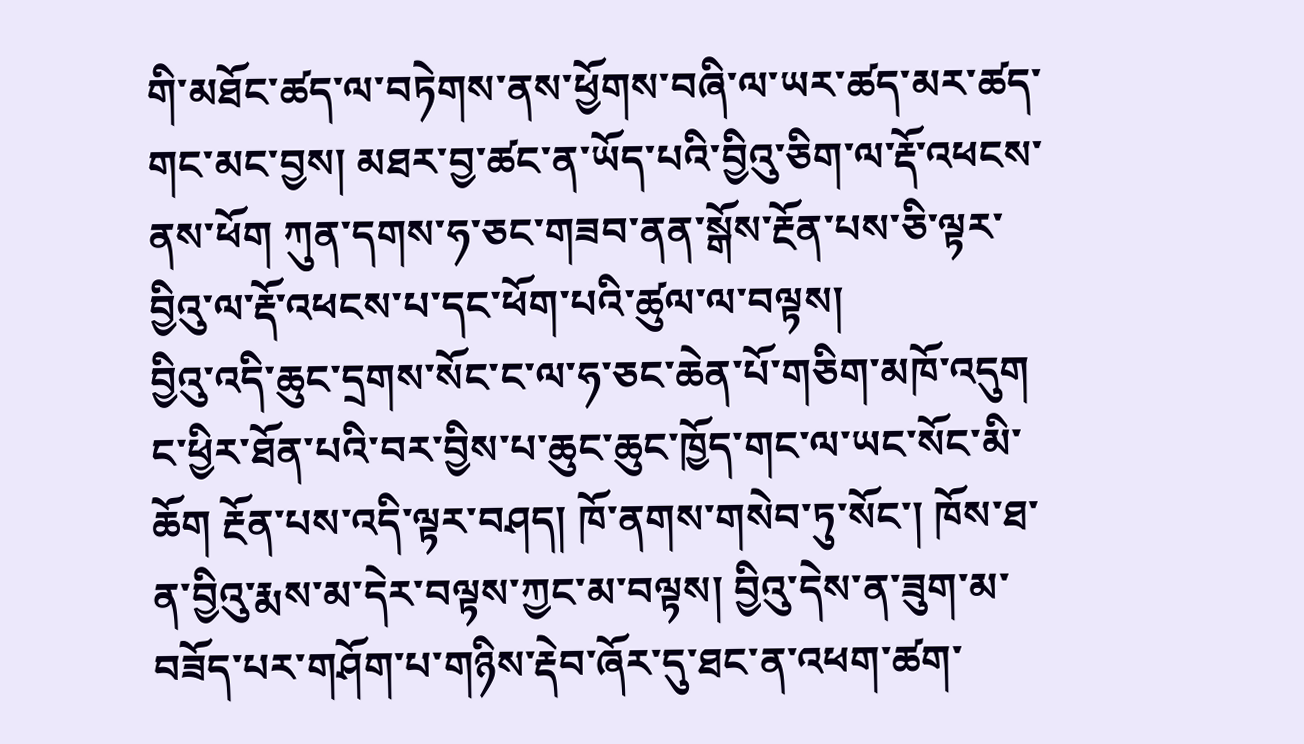གི་མཐོང་ཚད་ལ་བཏེགས་ནས་ཕྱོགས་བཞི་ལ་ཡར་ཚད་མར་ཚད་གང་མང་བྱས། མཐར་བྱ་ཚང་ན་ཡོད་པའི་བྱིའུ་ཅིག་ལ་རྡོ་འཕངས་ནས་ཕོག ཀུན་དགས་ཧ་ཅང་གཟབ་ནན་སྒོས་རྔོན་པས་ཅི་ལྟར་བྱིའུ་ལ་རྡོ་འཕངས་པ་དང་ཕོག་པའི་ཚུལ་ལ་བལྟས།
བྱིའུ་འདི་ཆུང་དྲགས་སོང་ང་ལ་ཧ་ཅང་ཆེན་པོ་གཅིག་མཁོ་འདུག ང་ཕྱིར་ཐོན་པའི་བར་བྱིས་པ་ཆུང་ཆུང་ཁྱོད་གང་ལ་ཡང་སོང་མི་ཆོག རྔོན་པས་འདི་ལྟར་བཤད། ཁོ་ནགས་གསེབ་ཏུ་སོང་། ཁོས་ཐ་ན་བྱིའུ་རྨས་མ་དེར་བལྟས་ཀྱང་མ་བལྟས། བྱིའུ་དེས་ན་ཟུག་མ་བཟོད་པར་གཤོག་པ་གཉིས་རྡེབ་ཞོར་དུ་ཐང་ན་འཕག་ཚག་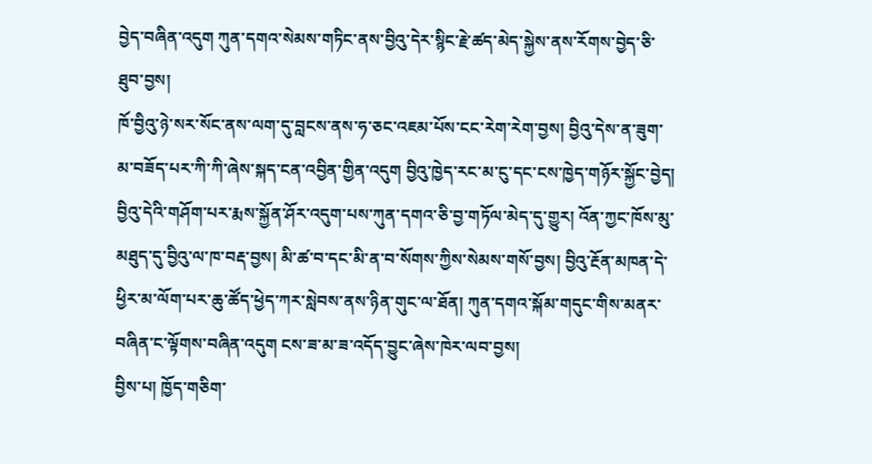བྱེད་བཞིན་འདུག ཀུན་དགའ་སེམས་གཏིང་ནས་བྱིའུ་དེར་སྙིང་རྗེ་ཚད་མེད་སྐྱེས་ནས་རོགས་བྱེད་ཅི་ཐུབ་བྱས།
ཁོ་བྱིའུ་ཉེ་སར་སོང་ནས་ལག་དུ་བླངས་ནས་ཧ་ཅང་འཇམ་པོས་ངང་རེག་རེག་བྱས། བྱིའུ་དེས་ན་ཟུག་མ་བཟོད་པར་ཀི་ཀི་ཞེས་སྐད་ངན་འབྱིན་གྱིན་འདུག བྱིའུ་ཁྱེད་རང་མ་ངུ་དང་ངས་ཁྱེད་གཉོར་སྐྱོང་བྱེད། བྱིའུ་དེའི་གཤོག་པར་རྨས་སྐྱོན་ཤོར་འདུག་པས་ཀུན་དགའ་ཅི་བྱ་གཏོལ་མེད་དུ་གྱུར། འོན་ཀྱང་ཁོས་མུ་མཐུད་དུ་བྱིའུ་ལ་ཁ་བརྡ་བྱས། མི་ཚ་བ་དང་མི་ན་བ་སོགས་ཀྱིས་སེམས་གསོ་བྱས། བྱིའུ་རྔོན་མཁན་དེ་ཕྱིར་མ་ལོག་པར་ཆུ་ཚོད་ཕྱེད་ཀར་སླེབས་ནས་ཉིན་གུང་ལ་ཐོན། ཀུན་དགའ་སྐོམ་གདུང་གིས་མནར་བཞིན་ང་ལྟོགས་བཞིན་འདུག ངས་ཟ་མ་ཟ་འདོད་བྱུང་ཞེས་ཁེར་ལབ་བྱས།
བྱིས་པ། ཁྱོད་གཅིག་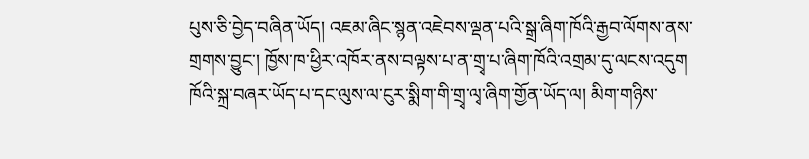པུས་ཅི་བྱེད་བཞིན་ཡོད། འཇམ་ཞིང་སྙན་འཇེབས་ལྡན་པའི་སྒྲ་ཞིག་ཁོའི་རྒྱབ་ལོགས་ནས་གྲགས་བྱུང་། ཁྱོས་ཁ་ཕྱིར་འཁོར་ནས་བལྟས་པ་ན་གྲྭ་པ་ཞིག་ཁོའི་འགྲམ་དུ་ལངས་འདུག ཁོའི་སྐྲ་བཞར་ཡོད་པ་དང་ལུས་ལ་ངུར་སྨིག་གི་གྲྭ་ལྭ་ཞིག་གྱོན་ཡོད་ལ། མིག་གཉིས་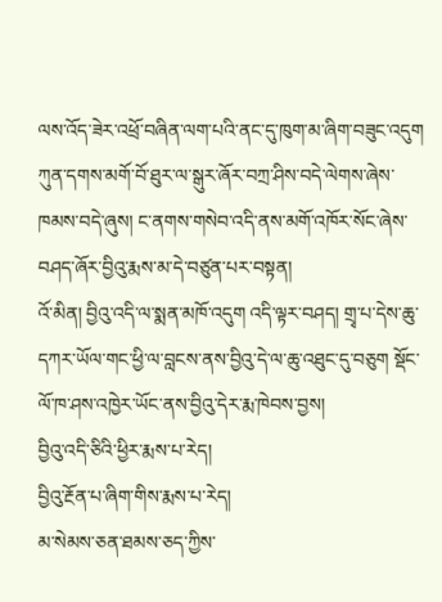ལས་འོད་ཟེར་འཕྲོ་བཞིན་ལག་པའི་ནང་དུ་ཁུག་མ་ཞིག་བཟུང་འདུག ཀུན་དགས་མགོ་བོ་ཐུར་ལ་སྒུར་ཞོར་བཀྲ་ཤིས་བདེ་ལེགས་ཞེས་ཁམས་བདེ་ཞུས། ང་ནགས་གསེབ་འདི་ནས་མགོ་འཁོར་སོང་ཞེས་བཤད་ཞོར་བྱིའུ་རྨས་མ་དེ་བཙུན་པར་བསྟན།
འོ་མིན། བྱིའུ་འདི་ལ་སྨན་མཁོ་འདུག འདི་ལྟར་བཤད། གྲྭ་པ་དེས་ཆུ་དཀར་ཡོལ་གང་ཕྱི་ལ་བླངས་ནས་བྱིའུ་དེ་ལ་ཆུ་འཐུང་དུ་བཅུག སྡོང་ལོ་ཁ་ཤས་འཁྱེར་ཡོང་ནས་བྱིའུ་དེར་རྨ་ཁེབས་བྱས།
བྱིའུ་འདི་ཅིའི་ཕྱིར་རྨས་པ་རེད།
བྱིའུ་རྔོན་པ་ཞིག་གིས་རྨས་པ་རེད།
མ་སེམས་ཅན་ཐམས་ཅད་ཀྱིས་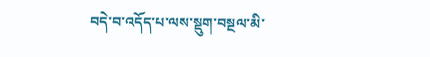བདེ་བ་འདོད་པ་ལས་སྡུག་བསྔལ་མི་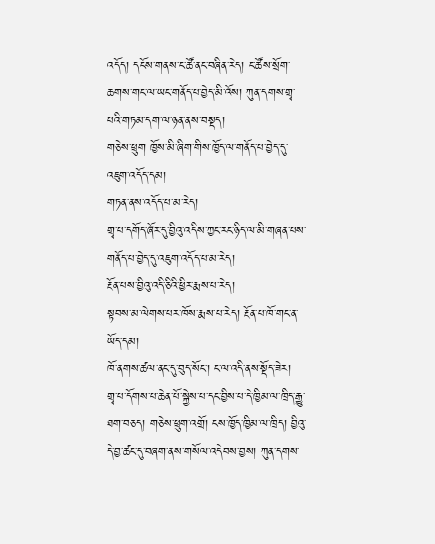འདོད། དངོས་གནས་ང་ཚོ་ནང་བཞིན་རེད། ང་ཚོས་སྲོག་ཆགས་གང་ལ་ཡང་གནོད་པ་བྱེད་མི་འོས། ཀུན་དགས་གྲྭ་པའི་གཏམ་དག་ལ་ཉན་ནས་བསྡད།
གཅེས་ཕྲུག ཁྱོས་མི་ཞིག་གིས་ཁྱོད་ལ་གནོད་པ་བྱེད་དུ་འཇུག་འདོད་དམ།
གཏན་ནས་འདོད་པ་མ་རེད།
གྲྭ་པ་དགོད་ཞོར་དུ་བྱིའུ་འདིས་ཀྱང་རང་ཉིད་ལ་མི་གཞན་པས་གནོད་པ་བྱེད་དུ་འཇུག་འདོད་པ་མ་རེད།
རྔོན་པས་བྱིའུ་འདི་ཅིའི་ཕྱིར་རྨས་པ་རེད།
སྟབས་མ་ལེགས་པར་ཁོས་རྨས་པ་རེད། རྔོན་པ་ཁོ་གང་ན་ཡོད་དམ།
ཁོ་ནགས་ཚལ་ནང་དུ་བུད་སོང་། ང་ལ་འདི་ནས་སྡོད་ཟེར།
གྲྭ་པ་དོགས་པ་ཆེན་པོ་སྐྱེས་པ་དང་བྱིས་པ་དེ་ཁྱིམ་ལ་ཁྲིད་རྒྱུ་ཐག་བཅད། གཅེས་ཕྲུག་འགྲོ། ངས་ཁྱོད་ཁྱིམ་ལ་ཁྲིད། བྱིའུ་དེ་བྱ་ཚང་དུ་བཞག་ནས་གསོལ་འདེབས་བྱས། ཀུན་དགས་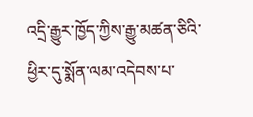འདྲི་རྒྱུར་ཁྱོད་ཀྱིས་རྒྱུ་མཚན་ཅིའི་ཕྱིར་དུ་སྨོན་ལམ་འདེབས་པ་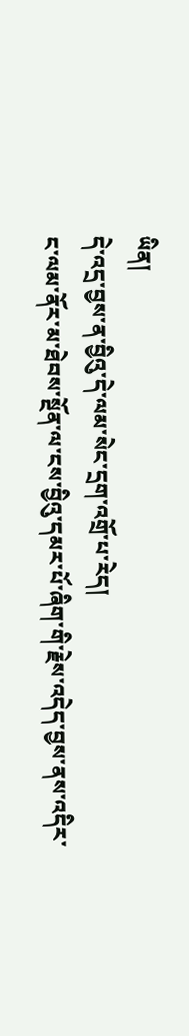ཡིན།
དེ་འདྲ་བྱས་ན་བྱིའུ་དེ་ལམ་སེང་དྲག་འགྲོ་པ་རེད།
ང་ལམ་ནོར་མ་ཐེབས་སྔོན་ལ་ངས་བྱིའུ་དམར་པོ་ཞིག་གི་རྗེས་འདེད་བྱས་ནས་འདིར་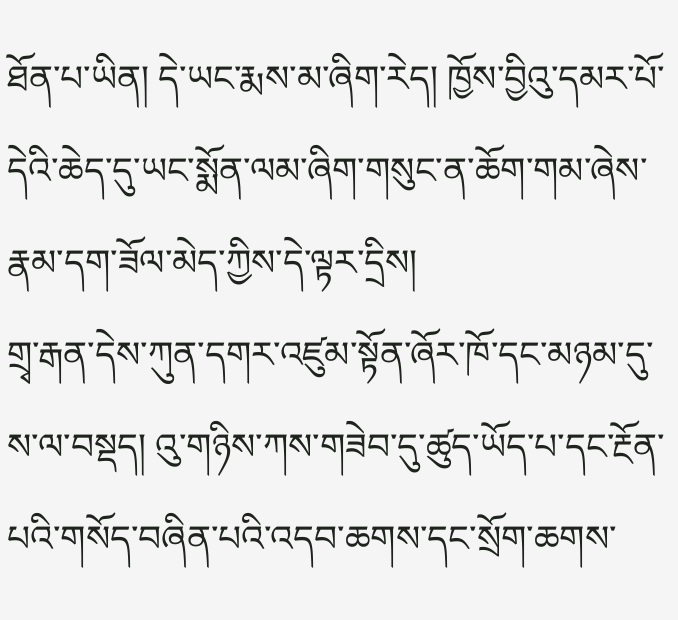ཐོན་པ་ཡིན། དེ་ཡང་རྨས་མ་ཞིག་རེད། ཁྱོས་བྱིའུ་དམར་པོ་དེའི་ཆེད་དུ་ཡང་སྨོན་ལམ་ཞིག་གསུང་ན་ཆོག་གམ་ཞེས་རྣམ་དག་ཟོལ་མེད་ཀྱིས་དེ་ལྟར་དྲིས།
གྲྭ་རྒན་དེས་ཀུན་དགར་འཛུམ་སྟོན་ཞོར་ཁོ་དང་མཉམ་དུ་ས་ལ་བསྡད། འུ་གཉིས་ཀས་གཟེབ་དུ་ཚུད་ཡོད་པ་དང་རྔོན་པའི་གསོད་བཞིན་པའི་འདབ་ཆགས་དང་སྲོག་ཆགས་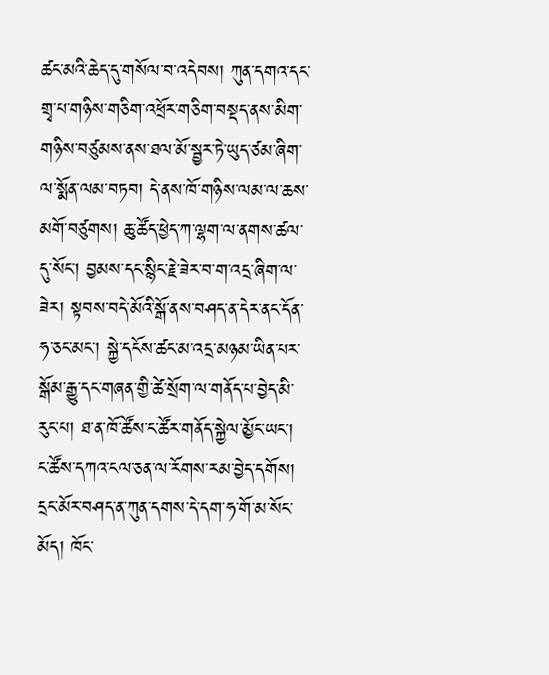ཚང་མའི་ཆེད་དུ་གསོལ་བ་འདེབས། ཀུན་དགའ་དང་གྲྭ་པ་གཉིས་གཅིག་འཕྲོར་གཅིག་བསྡད་ནས་མིག་གཉིས་བཙུམས་ནས་ཐལ་མོ་སྦྱར་ཏེ་ཡུད་ཙམ་ཞིག་ལ་སྨོན་ལམ་བཏབ། དེ་ནས་ཁོ་གཉིས་ལམ་ལ་ཆས་མགོ་བཙུགས། ཆུ་ཚོད་ཕྱེད་ཀ་ལྷག་ལ་ནགས་ཚལ་དུ་སོང་། བྱམས་དང་སྙིང་རྗེ་ཟེར་བ་ག་འདྲ་ཞིག་ལ་ཟེར། སྟབས་བདེ་མོའི་སྒོ་ནས་བཤད་ན་དེར་ནང་དོན་ཧ་ཅང་མང་། སྐྱེ་དངོས་ཚང་མ་འདྲ་མཉམ་ཡིན་པར་སྒོམ་རྒྱུ་དང་གཞན་གྱི་ཚེ་སྲོག་ལ་གནོད་པ་བྱེད་མི་རུང་པ། ཐ་ན་ཁོ་ཚོས་ང་ཚོར་གནོད་སྐྱེལ་མྱོང་ཡང་། ང་ཚོས་དཀའ་ངལ་ཅན་ལ་རོགས་རམ་བྱེད་དགོས། དྲང་མོར་བཤད་ན་ཀུན་དགས་དེ་དག་ཧ་གོ་མ་སོང་མོད། ཁོང་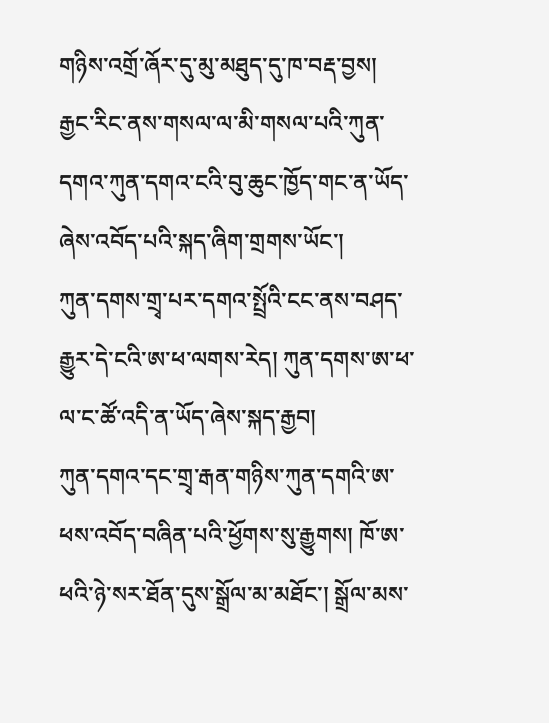གཉིས་འགྲོ་ཞོར་དུ་མུ་མཐུད་དུ་ཁ་བརྡ་བྱས།
རྒྱང་རིང་ནས་གསལ་ལ་མི་གསལ་པའི་ཀུན་དགའ་ཀུན་དགའ་ངའི་བུ་ཆུང་ཁྱོད་གང་ན་ཡོད་ཞེས་འབོད་པའི་སྐད་ཞིག་གྲགས་ཡོང་།
ཀུན་དགས་གྲྭ་པར་དགའ་སྤྲོའི་ངང་ནས་བཤད་རྒྱུར་དེ་ངའི་ཨ་ཕ་ལགས་རེད། ཀུན་དགས་ཨ་ཕ་ལ་ང་ཚོ་འདི་ན་ཡོད་ཞེས་སྐད་རྒྱབ།
ཀུན་དགའ་དང་གྲྭ་རྒན་གཉིས་ཀུན་དགའི་ཨ་ཕས་འབོད་བཞིན་པའི་ཕྱོགས་སུ་རྒྱུགས། ཁོ་ཨ་ཕའི་ཉེ་སར་ཐོན་དུས་སྒྲོལ་མ་མཐོང་། སྒྲོལ་མས་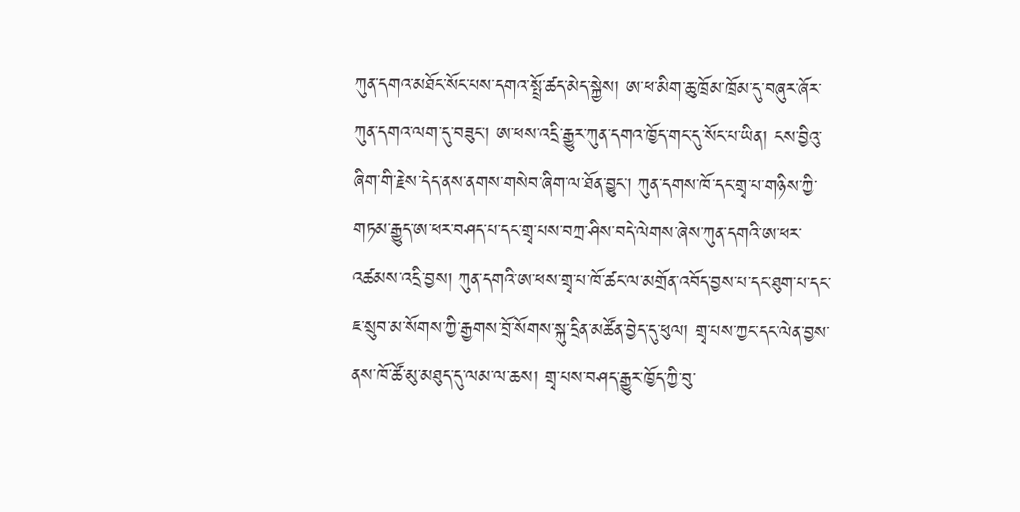ཀུན་དགའ་མཐོང་སོང་པས་དགའ་སྤྲོ་ཚད་མེད་སྐྱེས། ཨ་ཕ་མིག་ཆུ་ཁྲོམ་ཁྲོམ་དུ་བཞུར་ཞོར་ཀུན་དགའ་ལག་དུ་བཟུང་། ཨ་ཕས་འདྲི་རྒྱུར་ཀུན་དགའ་ཁྱོད་གང་དུ་སོང་པ་ཡིན། ངས་བྱིའུ་ཞིག་གི་རྗེས་དེད་ནས་ནགས་གསེབ་ཞིག་ལ་ཐོན་བྱུང་། ཀུན་དགས་ཁོ་དང་གྲྭ་པ་གཉིས་ཀྱི་གཏམ་རྒྱུད་ཨ་ཕར་བཤད་པ་དང་གྲྭ་པས་བཀྲ་ཤིས་བདེ་ལེགས་ཞེས་ཀུན་དགའི་ཨ་ཕར་འཚམས་འདྲི་བྱས། ཀུན་དགའི་ཨ་ཕས་གྲྭ་པ་ཁོ་ཚང་ལ་མགྲོན་འབོད་བྱས་པ་དང་ཐུག་པ་དང་ཇ་སྲུབ་མ་སོགས་ཀྱི་རྒྱགས་བྲོ་སོགས་སྐུ་དྲིན་མཚོན་བྱེད་དུ་ཕུལ། གྲྭ་པས་ཀྱང་དང་ལེན་བྱས་ནས་ཁོ་ཚོ་མུ་མཐུད་དུ་ལམ་ལ་ཆས། གྲྭ་པས་བཤད་རྒྱུར་ཁྱོད་ཀྱི་བུ་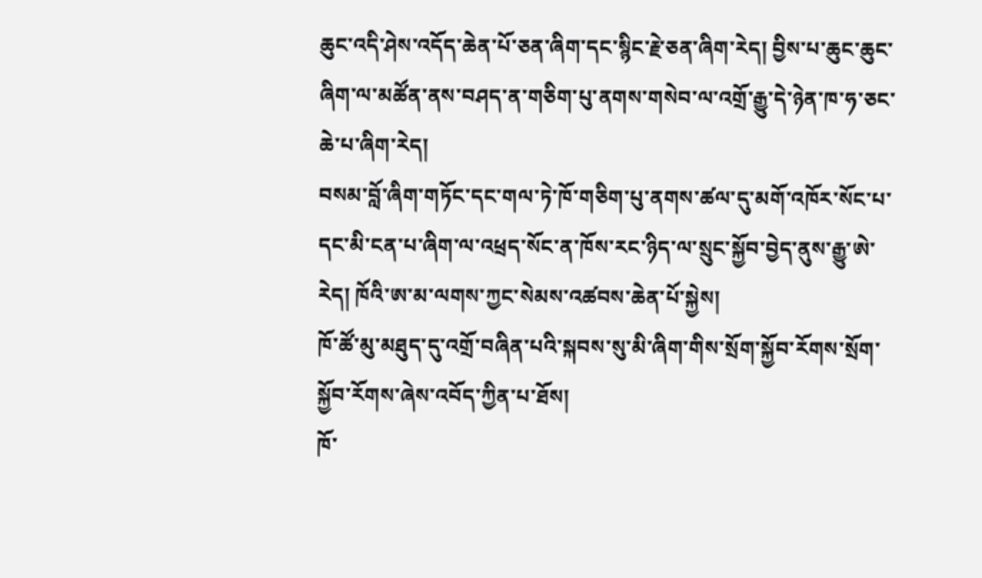ཆུང་འདི་ཤེས་འདོད་ཆེན་པོ་ཅན་ཞིག་དང་སྙིང་རྗེ་ཅན་ཞིག་རེད། བྱིས་པ་ཆུང་ཆུང་ཞིག་ལ་མཚོན་ནས་བཤད་ན་གཅིག་པུ་ནགས་གསེབ་ལ་འགྲོ་རྒྱུ་དེ་ཉེན་ཁ་ཧ་ཅང་ཆེ་པ་ཞིག་རེད།
བསམ་བློ་ཞིག་གཏོང་དང་གལ་ཏེ་ཁོ་གཅིག་པུ་ནགས་ཚལ་དུ་མགོ་འཁོར་སོང་པ་དང་མི་ངན་པ་ཞིག་ལ་འཕྲད་སོང་ན་ཁོས་རང་ཉིད་ལ་སྲུང་སྐྱོབ་བྱེད་ནུས་རྒྱུ་ཨེ་རེད། ཁོའི་ཨ་མ་ལགས་ཀྱང་སེམས་འཚབས་ཆེན་པོ་སྐྱེས།
ཁོ་ཚོ་མུ་མཐུད་དུ་འགྲོ་བཞིན་པའི་སྐབས་སུ་མི་ཞིག་གིས་སྲོག་སྐྱོབ་རོགས་སྲོག་སྐྱོབ་རོགས་ཞེས་འབོད་ཀྱིན་པ་ཐོས།
ཁོ་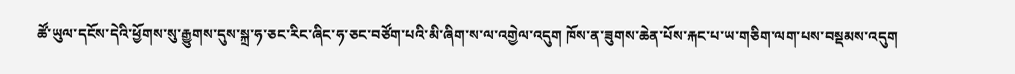ཚོ་ཡུལ་དངོས་དེའི་ཕྱོགས་སུ་རྒྱུགས་དུས་སྐྲ་ཧ་ཅང་རིང་ཞིང་ཧ་ཅང་བཙོག་པའི་མི་ཞིག་ས་ལ་འགྱེལ་འདུག ཁོས་ན་ཟུགས་ཆེན་པོས་རྐང་པ་ཡ་གཅིག་ལག་པས་བསྡམས་འདུག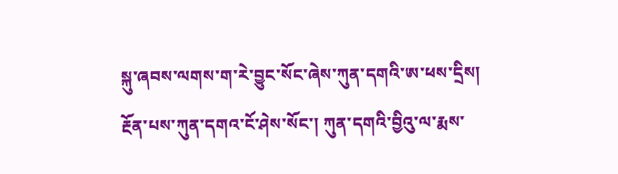སྐུ་ཞབས་ལགས་ག་རེ་བྱུང་སོང་ཞེས་ཀུན་དགའི་ཨ་ཕས་དྲིས།
རྔོན་པས་ཀུན་དགའ་ངོ་ཤེས་སོང་། ཀུན་དགའི་བྱིའུ་ལ་རྨས་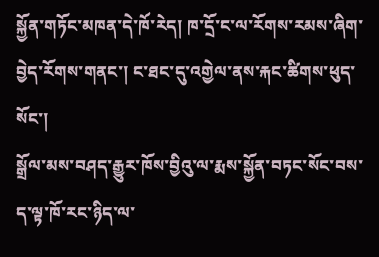སྐྱོན་གཏོང་མཁན་དེ་ཁོ་རེད། ཁ་དྲོ་ང་ལ་རོགས་རམས་ཞིག་བྱེད་རོགས་གནང་། ང་ཐང་དུ་འགྱེལ་ནས་རྐང་ཚིགས་ཕུད་སོང་།
སྒྲོལ་མས་བཤད་རྒྱུར་ཁོས་བྱིའུ་ལ་རྨས་སྐྱོན་བཏང་སོང་བས་ད་ལྟ་ཁོ་རང་ཉིད་ལ་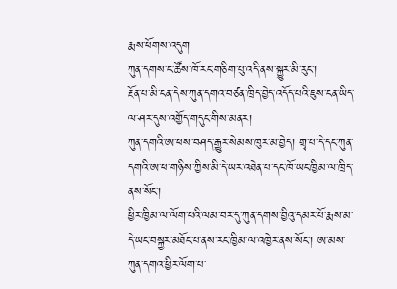རྨས་ཕོགས་འདུག
ཀུན་དགས་ང་ཚོས་ཁོ་རང་གཅིག་པུ་འདི་ནས་སྐྱུར་མི་རུང་།
རྔོན་པ་མི་ངན་དེས་ཀུན་དགའ་བཙན་ཁྲིད་བྱེད་འདོད་པའི་ཇུས་ངན་ཡིད་ལ་ཤར་དུས་འགྱོད་གདུང་གིས་མནར།
ཀུན་དགའི་ཨ་ཕས་བཤད་རྒྱུར་སེམས་ཁུར་མ་བྱེད། གྲྭ་པ་དེ་དང་ཀུན་དགའི་ཨ་ཕ་གཉིས་ཀྱིས་མི་དེ་ཡར་འཐེན་པ་དང་ཁོ་ཡང་ཁྱིམ་ལ་ཁྲིད་ནས་སོང་།
ཕྱིར་ཁྱིམ་ལ་ལོག་པའི་ལམ་བར་དུ་ཀུན་དགས་བྱིའུ་དམར་པོ་རྨས་མ་དེ་ཡང་བསྐྱར་མཐོང་པ་ནས་རང་ཁྱིམ་ལ་འཁྱེར་ནས་སོང་། ཨ་མས་ཀུན་དགའ་ཕྱིར་ལོག་པ་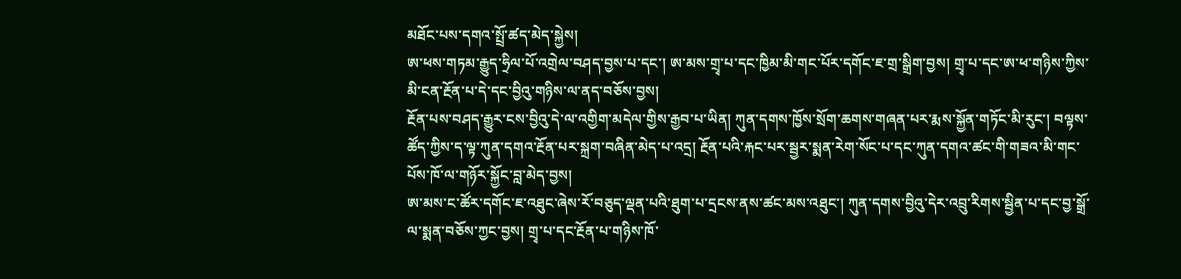མཐོང་པས་དགའ་སྤྲོ་ཚད་མེད་སྐྱེས།
ཨ་ཕས་གཏམ་རྒྱུད་ཧྲིལ་པོ་འགྲེལ་བཤད་བྱས་པ་དང་། ཨ་མས་གྲྭ་པ་དང་ཁྱིམ་མི་གང་པོར་དགོང་ཇ་གྲ་སྒྲིག་བྱས། གྲྭ་པ་དང་ཨ་ཕ་གཉིས་ཀྱིས་མི་ངན་རྔོན་པ་དེ་དང་བྱིའུ་གཉིས་ལ་ནད་བཅོས་བྱས།
རྔོན་པས་བཤད་རྒྱུར་ངས་བྱིའུ་དེ་ལ་འགྱིག་མདེལ་གྱིས་རྒྱབ་པ་ཡིན། ཀུན་དགས་ཁྱོས་སྲོག་ཆགས་གཞན་པར་རྨས་སྐྱོན་གཏོང་མི་རུང་། བལྟས་ཚོད་ཀྱིས་ད་ལྟ་ཀུན་དགའ་རྔོན་པར་སྐྲག་བཞིན་མེད་པ་འདྲ། རྔོན་པའི་རྐང་པར་སྦྱར་སྨན་རེག་སོང་པ་དང་ཀུན་དགའ་ཚང་གི་གཟའ་མི་གང་པོས་ཁོ་ལ་གཉོར་སྐྱོང་བླ་མེད་བྱས།
ཨ་མས་ང་ཚོར་དགོང་ཇ་འཐུང་ཞེས་རོ་བཅུད་ལྡན་པའི་ཐུག་པ་དྲངས་ནས་ཚང་མས་འཐུང་། ཀུན་དགས་བྱིའུ་དེར་འབྲུ་རིགས་སྦྱིན་པ་དང་བྱ་སྒྲོ་ལ་སྨན་བཅོས་ཀྱང་བྱས། གྲྭ་པ་དང་རྔོན་པ་གཉིས་ཁོ་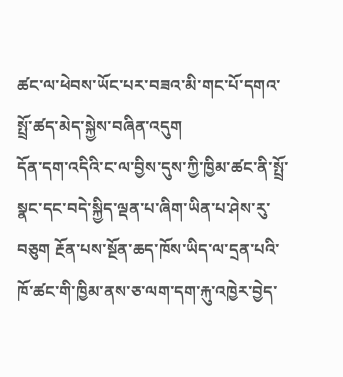ཚང་ལ་ཕེབས་ཡོང་པར་བཟའ་མི་གང་པོ་དགའ་སྤྲོ་ཚད་མེད་སྐྱེས་བཞིན་འདུག
དོན་དག་འདིའི་ང་ལ་བྱིས་དུས་ཀྱི་ཁྱིམ་ཚང་ནི་སྤྲོ་སྣང་དང་བདེ་སྐྱིད་ལྡན་པ་ཞིག་ཡིན་པ་ཤེས་རུ་བཅུག རྔོན་པས་སྔོན་ཆད་ཁོས་ཡིད་ལ་དྲན་པའི་ཁོ་ཚང་གི་ཁྱིམ་ནས་ཅ་ལག་དག་རྐུ་འཁྱེར་བྱེད་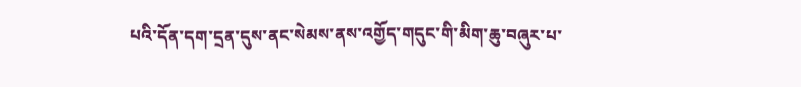པའི་དོན་དག་དྲན་དུས་ནང་སེམས་ནས་འགྱོད་གདུང་གི་མིག་ཆུ་བཞུར་པ་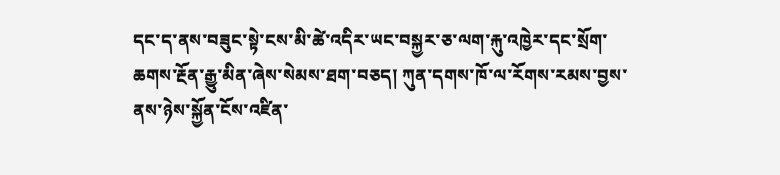དང་ད་ནས་བཟུང་སྟེ་ངས་མི་ཚེ་འདིར་ཡང་བསྐྱར་ཅ་ལག་རྐུ་འཁྱེར་དང་སྲོག་ཆགས་རྔོན་རྒྱུ་མིན་ཞེས་སེམས་ཐག་བཅད། ཀུན་དགས་ཁོ་ལ་རོགས་རམས་བྱས་ནས་ཉེས་སྐྱོན་ངོས་འཛིན་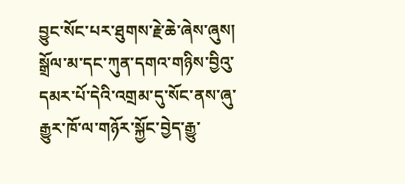བྱུང་སོང་པར་ཐུགས་རྗེ་ཆེ་ཞེས་ཞུས། སྒྲོལ་མ་དང་ཀུན་དགའ་གཉིས་བྱིའུ་དམར་པོ་དེའི་འགྲམ་དུ་སོང་ནས་ཞུ་རྒྱུར་ཁོ་ལ་གཉོར་སྐྱོང་བྱེད་རྒྱུ་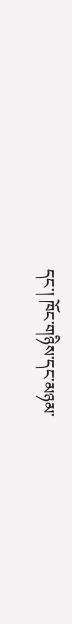དང་། ཁོང་གཉིས་དང་མཉམ་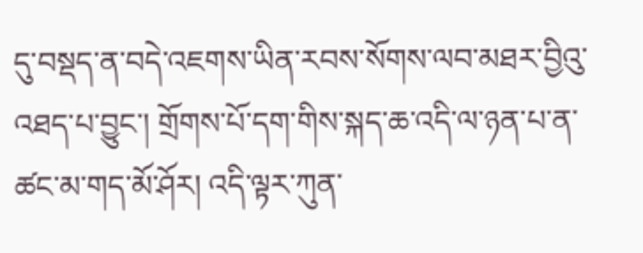དུ་བསྡད་ན་བདེ་འཇགས་ཡིན་རབས་སོགས་ལབ་མཐར་བྱིའུ་འཐད་པ་བྱུང་། གྲོགས་པོ་དག་གིས་སྐད་ཆ་འདི་ལ་ཉན་པ་ན་ཚང་མ་གད་མོ་ཤོར། འདི་ལྟར་ཀུན་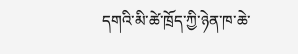དགའི་མི་ཚེ་ཁྲོད་ཀྱི་ཉེན་ཁ་ཆེ་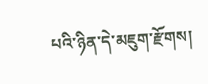པའི་ཉིན་དེ་མཇུག་རྫོགས།